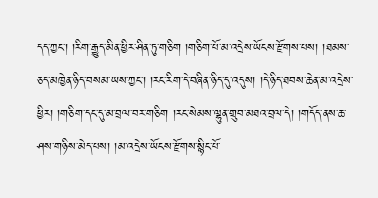དད་ཀྱང་། །རིག་རྒྱུད་མིན་ཕྱིར་ཤིན་ཏུ་གཅིག །གཅིག་པོ་མ་འདྲེས་ཡོངས་རྫོགས་པས། །ཐམས་ཅད་མཁྱེན་ཉིད་བསམ་ཡས་ཀྱང་། །རང་རིག་དེ་བཞིན་ཉིད་དུ་འདུས། །དེ་ཉིད་ཐབས་ཆེན་མ་འདྲེས་ཕྱིར། །གཅིག་དང་དུ་མ་བྲལ་བར་གཅིག །རང་སེམས་ལྷུན་གྲུབ་མཐའ་བྲལ་དེ། །གདོད་ནས་ཆ་ཤས་གཉིས་མེད་པས། །མ་འདྲེས་ཡོངས་རྫོགས་སྙིང་པོ་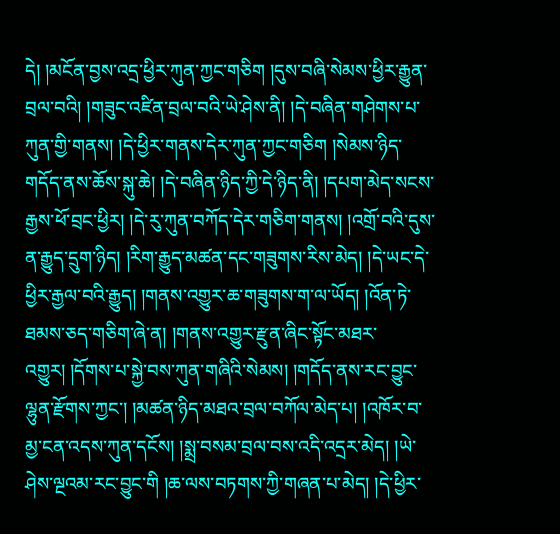དེ། །མངོན་བྱས་འདྲ་ཕྱིར་ཀུན་ཀྱང་གཅིག །དུས་བཞི་སེམས་ཕྱིར་རྒྱུན་བྲལ་བའི། །གཟུང་འཛིན་བྲལ་བའི་ཡེ་ཤེས་ནི། །དེ་བཞིན་གཤེགས་པ་ཀུན་གྱི་གནས། །དེ་ཕྱིར་གནས་དེར་ཀུན་ཀྱང་གཅིག །སེམས་ཉིད་གདོད་ནས་ཆོས་སྐུ་ཆེ། །དེ་བཞིན་ཉིད་ཀྱི་དེ་ཉིད་ནི། །དཔག་མེད་སངས་རྒྱས་ཕོ་བྲང་ཕྱིར། །དེ་རུ་ཀུན་བཀོད་དེར་གཅིག་གནས། །འགྲོ་བའི་དུས་ན་རྒྱུད་དྲུག་ཉིད། །རིག་རྒྱུད་མཚན་དང་གཟུགས་རིས་མེད། །དེ་ཡང་དེ་ཕྱིར་རྒྱལ་བའི་རྒྱུད། །གནས་འགྱུར་ཆ་གཟུགས་ག་ལ་ཡོད། །འོན་ཏེ་ཐམས་ཅད་གཅིག་ཞེ་ན། །གནས་འགྱུར་རྫུན་ཞིང་སྟོང་མཐར་འགྱུར། །དོགས་པ་སྐྱེ་བས་ཀུན་གཞིའི་སེམས། །གདོད་ནས་རང་བྱུང་ལྷུན་རྫོགས་ཀྱང་། །མཚན་ཉིད་མཐའ་བྲལ་བཀོལ་མེད་པ། །འཁོར་བ་མྱ་ངན་འདས་ཀུན་དངོས། །སྨྲ་བསམ་བྲལ་བས་འདི་འདྲར་མེད། །ཡེ་ཤེས་ལྔའམ་རང་བྱུང་གི །ཆ་ལས་བཏགས་ཀྱི་གཞན་པ་མེད། །དེ་ཕྱིར་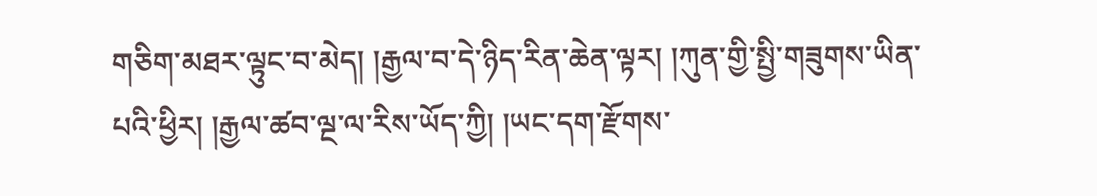གཅིག་མཐར་ལྟུང་བ་མེད། །རྒྱལ་བ་དེ་ཉིད་རིན་ཆེན་ལྟར། །ཀུན་གྱི་སྤྱི་གཟུགས་ཡིན་པའི་ཕྱིར། །རྒྱལ་ཚབ་ལྔ་ལ་རིས་ཡོད་ཀྱི། །ཡང་དག་རྫོགས་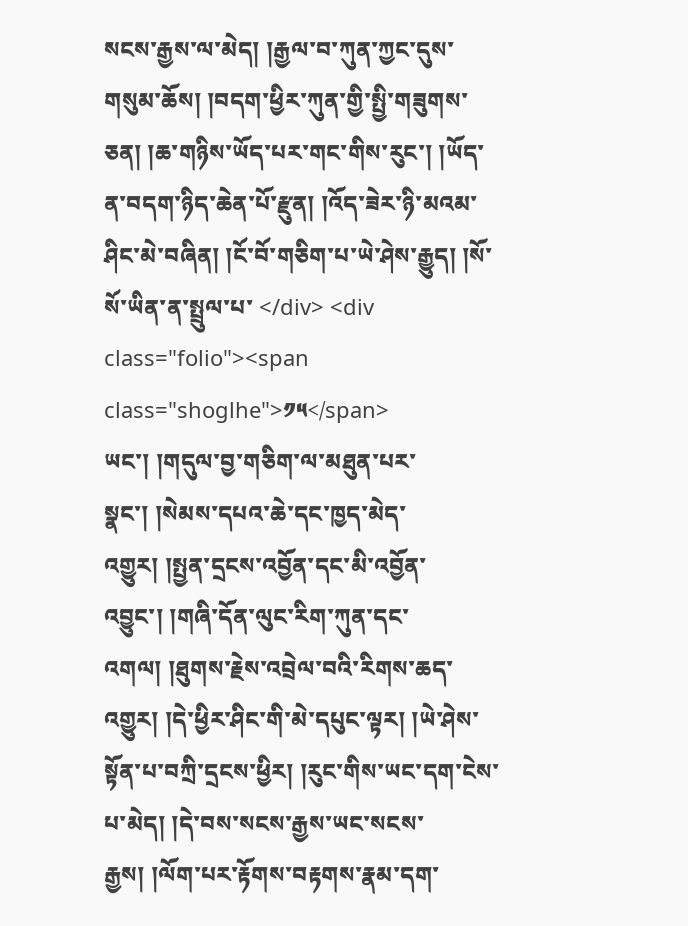སངས་རྒྱས་ལ་མེད། །རྒྱལ་བ་ཀུན་ཀྱང་དུས་གསུམ་ཆོས། །བདག་ཕྱིར་ཀུན་གྱི་སྤྱི་གཟུགས་ཅན། །ཆ་གཉིས་ཡོད་པར་གང་གིས་རུང་། །ཡོད་ན་བདག་ཉིད་ཆེན་པོ་རྫུན། །འོད་ཟེར་ཉི་མའམ་ཤིང་མེ་བཞིན། །ངོ་བོ་གཅིག་པ་ཡེ་ཤེས་རྒྱུད། །སོ་སོ་ཡིན་ན་སྤྲུལ་པ་ </div> <div class="folio"><span class="shoglhe">༡༥</span> ཡང་། །གདུལ་བྱ་གཅིག་ལ་མཐུན་པར་སྣང་། །སེམས་དཔའ་ཆེ་དང་ཁྱད་མེད་འགྱུར། །སྤྱན་དྲངས་འབྱོན་དང་མི་འབྱོན་འབྱུང་། །གཞི་དོན་ལུང་རིག་ཀུན་དང་འགལ། །ཐུགས་རྗེས་འབྲེལ་བའི་རིགས་ཆད་འགྱུར། །དེ་ཕྱིར་ཤིང་གི་མེ་དཔུང་ལྟར། །ཡེ་ཤེས་སྟོན་པ་བཀྲི་དྲངས་ཕྱིར། །རུང་གིས་ཡང་དག་ངེས་པ་མེད། །དེ་བས་སངས་རྒྱས་ཡང་སངས་རྒྱས། །ལོག་པར་རྟོགས་བརྟགས་རྣམ་དག་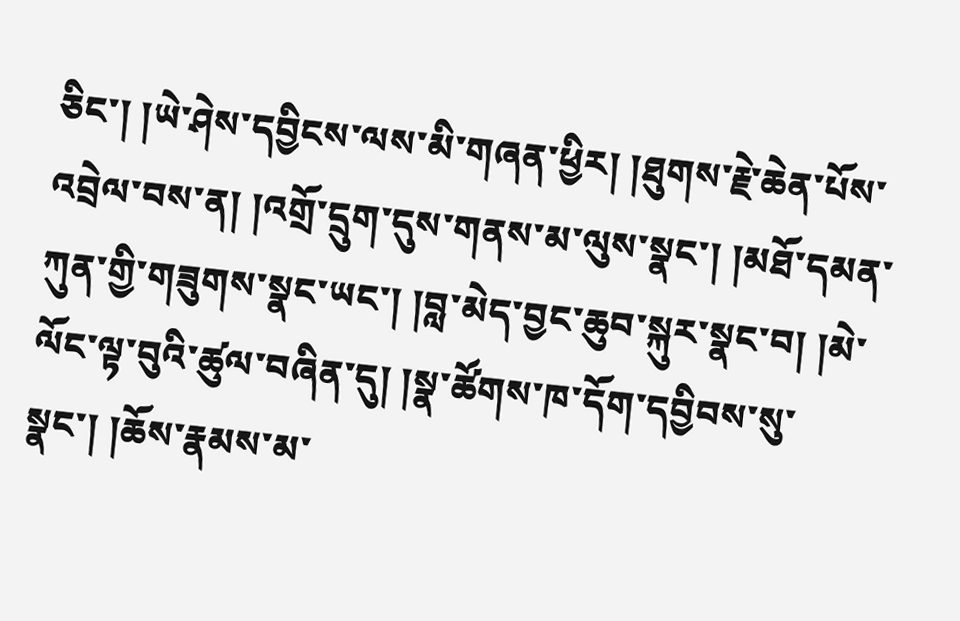ཅིང་། །ཡེ་ཤེས་དབྱིངས་ལས་མི་གཞན་ཕྱིར། །ཐུགས་རྗེ་ཆེན་པོས་འབྲེལ་བས་ན། །འགྲོ་དྲུག་དུས་གནས་མ་ལུས་སྣང་། །མཐོ་དམན་ཀུན་གྱི་གཟུགས་སྣང་ཡང་། །བླ་མེད་བྱང་ཆུབ་སྐུར་སྣང་བ། །མེ་ལོང་ལྟ་བུའི་ཚུལ་བཞིན་དུ། །སྣ་ཚོགས་ཁ་དོག་དབྱིབས་སུ་སྣང་། །ཆོས་རྣམས་མ་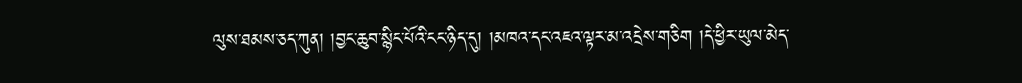ལུས་ཐམས་ཅད་ཀུན། །བྱང་ཆུབ་སྙིང་པོའི་ངང་ཉིད་དུ། །མཁའ་དང་འཇའ་ལྟར་མ་འདྲེས་གཅིག །དེ་ཕྱིར་ཡུལ་མེད་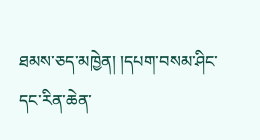ཐམས་ཅད་མཁྱེན། །དཔག་བསམ་ཤིང་དང་རིན་ཆེན་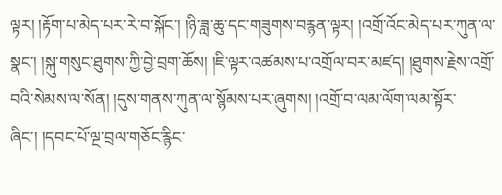ལྟར། །རྟོག་པ་མེད་པར་རེ་བ་སྐོང་། །ཉི་ཟླ་ཆུ་དང་གཟུགས་བརྙན་ལྟར། །འགྲོ་འོང་མེད་པར་ཀུན་ལ་སྣང་། །སྐུ་གསུང་ཐུགས་ཀྱི་བྱེ་བྲག་ཆོས། །ཇི་ལྟར་འཚམས་པ་འགྲོལ་བར་མཛད། །ཐུགས་རྗེས་འགྲོ་བའི་སེམས་ལ་སོན། །དུས་གནས་ཀུན་ལ་སྙོམས་པར་ཞུགས། །འགྲོ་བ་ལམ་ལོག་ལམ་སྟོར་ཞིང་། །དབང་པོ་ལྔ་བྲལ་གཅོང་རྙིང་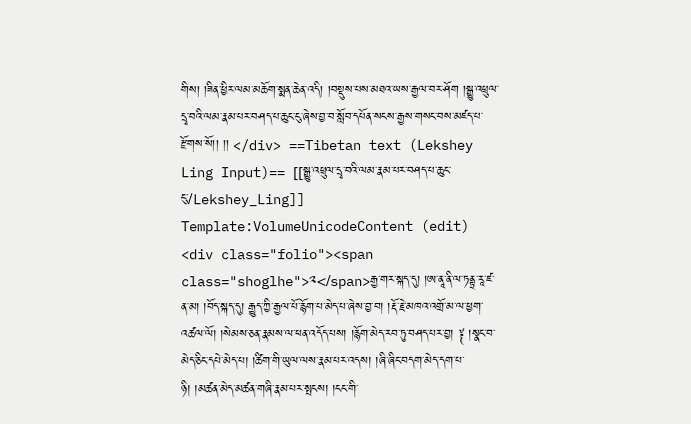གིས། །ཟིན་ཕྱིར་ལམ་མཆོག་སྨན་ཆེན་འདི། །བསྡུས་པས་མཐའ་ཡས་རྒྱལ་བར་ཤོག །སྒྱུ་འཕྲུལ་དྲྭ་བའི་ལམ་རྣམ་པར་བཤད་པ་ཆུང་ངུ་ཞེས་བྱ་བ་སློབ་དཔོན་སངས་རྒྱས་གསང་བས་མཛད་པ་རྫོགས་སོ།། །། </div> ==Tibetan text (Lekshey Ling Input)== [[སྒྱུ་འཕྲུལ་དྲྭ་བའི་ལམ་རྣམ་པར་བཤད་པ་ཆུང་ངུ་/Lekshey_Ling]]
Template:VolumeUnicodeContent (edit) <div class="folio"><span class="shoglhe">༢</span>རྒྱ་གར་སྐད་དུ། །ཨ་ནཱ་ནི་ལ་ཏནྟྲ་རཱ་ཛ་ན་མ། །བོད་སྐད་དུ། རྒྱུད་ཀྱི་རྒྱལ་པོ་རྙོག་པ་མེད་པ་ཞེས་བྱ་བ། །རྡོ་རྗེ་མཁའ་འགྲོ་མ་ལ་ཕྱག་འཚལ་ལོ། །སེམས་ཅན་རྣམས་ལ་ཕན་འདོད་པས། །རྙོག་མེད་རབ་ཏུ་བཤད་པར་བྱ། ༈ །སྣང་བ་མེད་ཅིང་དཔེ་མེད་པ། །ཚིག་གི་ཡུལ་ལས་རྣམ་པར་འདས། །ཞི་ཞིང་བདག་མེད་དག་པ་ཉི། །མཚན་མེད་མཚན་གཞི་རྣམ་པར་སྤངས། །ངང་གི་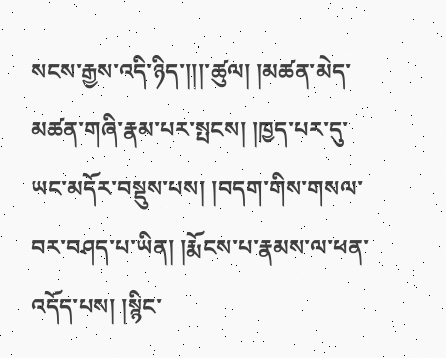སངས་རྒྱས་འདི་ཉིད་།།།་ཚུལ། །མཚན་མེད་མཚན་གཞི་རྣམ་པར་སྤངས། །ཁྱད་པར་དུ་ཡང་མདོར་བསྡུས་པས། །བདག་གིས་གསལ་བར་བཤད་པ་ཡིན། །རྨོངས་པ་རྣམས་ལ་ཕན་འདོད་པས། །སྙིང་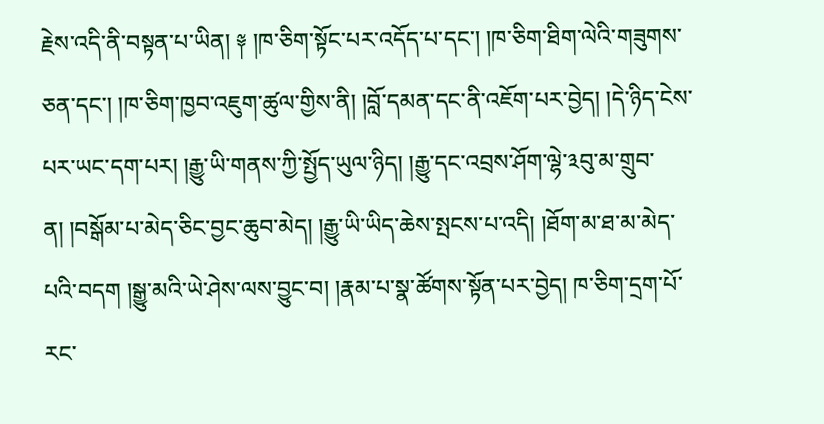རྗེས་འདི་ནི་བསྟན་པ་ཡིན། ༈ །ཁ་ཅིག་སྟོང་པར་འདོད་པ་དང་། །ཁ་ཅིག་ཐིག་ལེའི་གཟུགས་ཅན་དང་། །ཁ་ཅིག་ཁྱབ་འཇུག་ཚུལ་གྱིས་ནི། །བློ་དམན་དང་ནི་འཇོག་པར་བྱེད། །དེ་ཉིད་ངེས་པར་ཡང་དག་པར། །རྒྱུ་ཡི་གནས་ཀྱི་སྤྱོད་ཡུལ་ཉིད། །རྒྱུ་དང་འབྲས་ཤོག་ལྷེ་༣བུ་མ་གྲུབ་ན། །བསྒོམ་པ་མེད་ཅིང་བྱང་ཆུབ་མེད། །རྒྱུ་ཡི་ཡིད་ཆེས་སྤངས་པ་འདི། །ཐོག་མ་ཐ་མ་མེད་པའི་བདག །སྒྱུ་མའི་ཡེ་ཤེས་ལས་བྱུང་བ། །རྣམ་པ་སྣ་ཚོགས་སྟོན་པར་བྱེད། ཁ་ཅིག་དྲག་པོ་རང་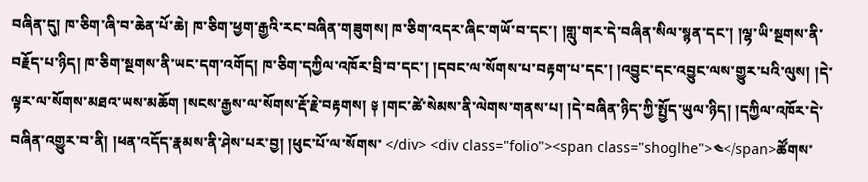བཞིན་དུ། ཁ་ཅིག་ཞི་བ་ཆེན་པོ་ཆེ། ཁ་ཅིག་ཕྱག་རྒྱའི་རང་བཞིན་གཟུགས། ཁ་ཅིག་འདར་ཞིང་གཡོ་བ་དང་། །གླུ་གར་དེ་བཞིན་སིལ་སྙན་དང་། །ལྷ་ཡི་སྔགས་ནི་བརྗོད་པ་ཉིད། ཁ་ཅིག་སྔགས་ནི་ཡང་དག་འགོད། ཁ་ཅིག་དཀྱིལ་འཁོར་བྲི་བ་དང་། །དབང་ལ་སོགས་པ་བརྟག་པ་དང་། །འབྱུང་དང་འབྱུང་ལས་གྱུར་པའི་ལུས། །དེ་ལྟར་ལ་སོགས་མཐའ་ཡས་མཆོག །སངས་རྒྱས་ལ་སོགས་རྡོ་རྗེ་བརྟགས། ༈ །གང་ཚེ་སེམས་ནི་ལེགས་གནས་པ། །དེ་བཞིན་ཉིད་ཀྱི་སྤྱོད་ཡུལ་ཉིད། །དཀྱིལ་འཁོར་དེ་བཞིན་འགྱུར་བ་ནི། །ཕན་འདོད་རྣམས་ནི་ཤེས་པར་བྱ། །ཕུང་པོ་ལ་སོགས་ </div> <div class="folio"><span class="shoglhe">༤</span>ཚོགས་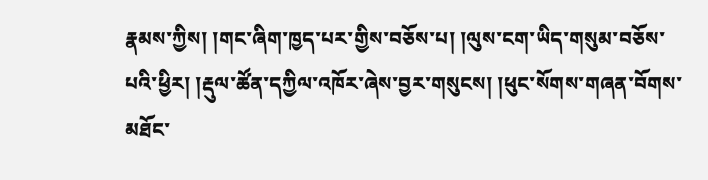རྣམས་ཀྱིས། །གང་ཞིག་ཁྱད་པར་གྱིས་བཅོས་པ། །ལུས་ངག་ཡིད་གསུམ་བཅོས་པའི་ཕྱིར། །རྡུལ་ཚོན་དཀྱིལ་འཁོར་ཞེས་བྱར་གསུངས། །ཕུང་སོགས་གཞན་བོགས་མཐོང་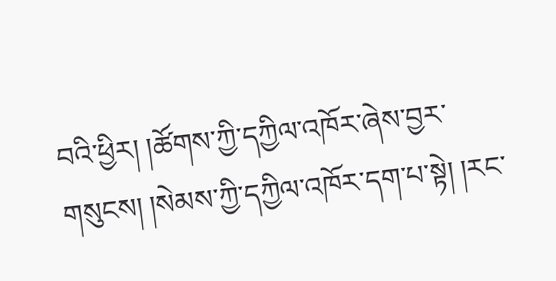བའི་ཕྱིར། །ཚོགས་ཀྱི་དཀྱིལ་འཁོར་ཞེས་བྱར་གསུངས། །སེམས་ཀྱི་དཀྱིལ་འཁོར་དག་པ་སྟེ། །རང་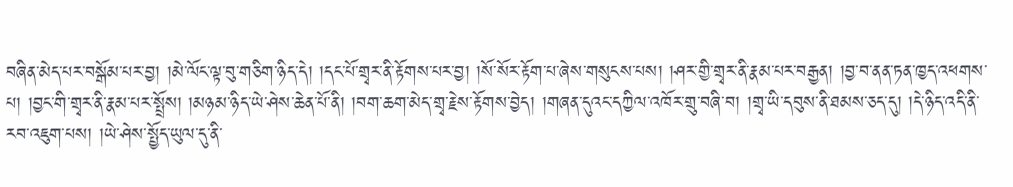བཞིན་མེད་པར་བསྒོམ་པར་བྱ། །མེ་ལོང་ལྟ་བུ་གཅིག་ཉིད་དེ། །དང་པོ་གྲྭར་ནི་རྟོགས་པར་བྱ། །སོ་སོར་རྟོག་པ་ཞེས་གསུངས་པས། །ཤར་གྱི་གྲྭར་ནི་རྣམ་པར་བརྒྱན། །བྱ་བ་ནན་ཏན་ཁྱད་འཕགས་པ། །བྱང་གི་གྲྭར་ནི་རྣམ་པར་སྤྲོས། །མཉམ་ཉིད་ཡེ་ཤེས་ཆེན་པོ་ནི། །བག་ཆག་མེད་གྲྭ་རྗེས་རྟོགས་བྱེད། །གཞན་དུའང་དཀྱིལ་འཁོར་གྲུ་བཞི་བ། །གྲྭ་ཡི་དབུས་ནི་ཐམས་ཅད་དུ། །དེ་ཉིད་འདི་ནི་རབ་འཇུག་པས། །ཡེ་ཤེས་སྤྱོད་ཡུལ་དུ་ནི་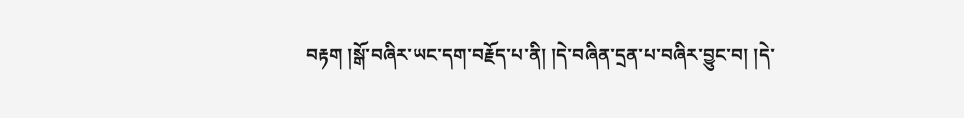བརྟག །སྒོ་བཞིར་ཡང་དག་བརྗོད་པ་ནི། །དེ་བཞིན་དྲན་པ་བཞིར་བྱུང་བ། །དེ་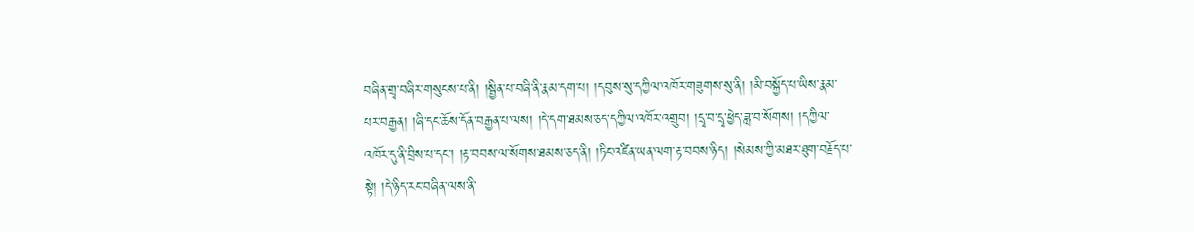བཞིན་གྲྭ་བཞིར་གསུངས་པ་ནི། །སྦྱིན་པ་བཞི་ནི་རྣམ་དག་པ། །དབུས་སུ་དཀྱིལ་འཁོར་གཟུགས་སུ་ནི། །མི་བསྐྱོད་པ་ཡིས་རྣམ་པར་བརྒྱན། །ཞི་དང་ཆོས་དོན་བརྒྱན་པ་ལས། །དེ་དག་ཐམས་ཅད་དཀྱིལ་འཁོར་འགྲུབ། །དྲྭ་བ་དྲྭ་ཕྱེད་ཟླ་བ་སོགས། །དཀྱིལ་འཁོར་དུ་ནི་བྲིས་པ་དང་། །རྟ་བབས་ལ་སོགས་ཐམས་ཅད་ནི། །ཏིང་འཛིན་ཡན་ལག་རྟ་བབས་ཉིད། །སེམས་ཀྱི་མཐར་ཐུག་བརྗོད་པ་སྟེ། །དེ་ཉིད་རང་བཞིན་ལས་ནི་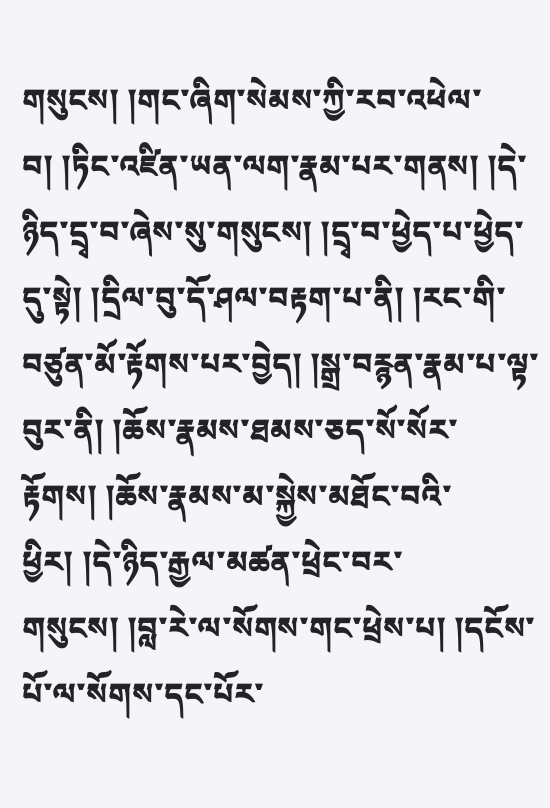གསུངས། །གང་ཞིག་སེམས་ཀྱི་རབ་འཕེལ་བ། །ཏིང་འཛིན་ཡན་ལག་རྣམ་པར་གནས། །དེ་ཉིད་དྲྭ་བ་ཞེས་སུ་གསུངས། །དྲྭ་བ་ཕྱེད་པ་ཕྱེད་དུ་སྟེ། །དྲིལ་བུ་དོ་ཤལ་བརྟག་པ་ནི། །རང་གི་བཙུན་མོ་རྟོགས་པར་བྱེད། །སྒྲ་བརྙན་རྣམ་པ་ལྟ་བུར་ནི། །ཆོས་རྣམས་ཐམས་ཅད་སོ་སོར་རྟོགས། །ཆོས་རྣམས་མ་སྐྱེས་མཐོང་བའི་ཕྱིར། །དེ་ཉིད་རྒྱལ་མཚན་ཕྲེང་བར་གསུངས། །བླ་རེ་ལ་སོགས་གང་ཕྲེས་པ། །དངོས་པོ་ལ་སོགས་དང་པོར་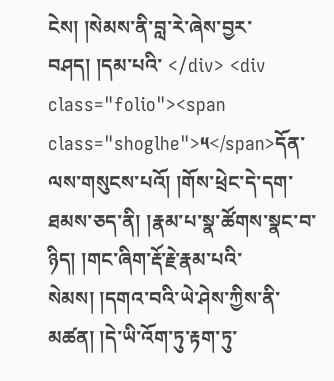ངེས། །སེམས་ནི་བླ་རེ་ཞེས་བྱར་བཤད། །དམ་པའི་ </div> <div class="folio"><span class="shoglhe">༥</span>དོན་ལས་གསུངས་པའོ། །གོས་ཕྲེང་དེ་དག་ཐམས་ཅད་ནི། །རྣམ་པ་སྣ་ཚོགས་སྣང་བ་ཉིད། །གང་ཞིག་རྡོ་རྗེ་རྣམ་པའི་སེམས། །དགའ་བའི་ཡེ་ཤེས་ཀྱིས་ནི་མཚན། །དེ་ཡི་འོག་ཏུ་རྟག་ཏུ་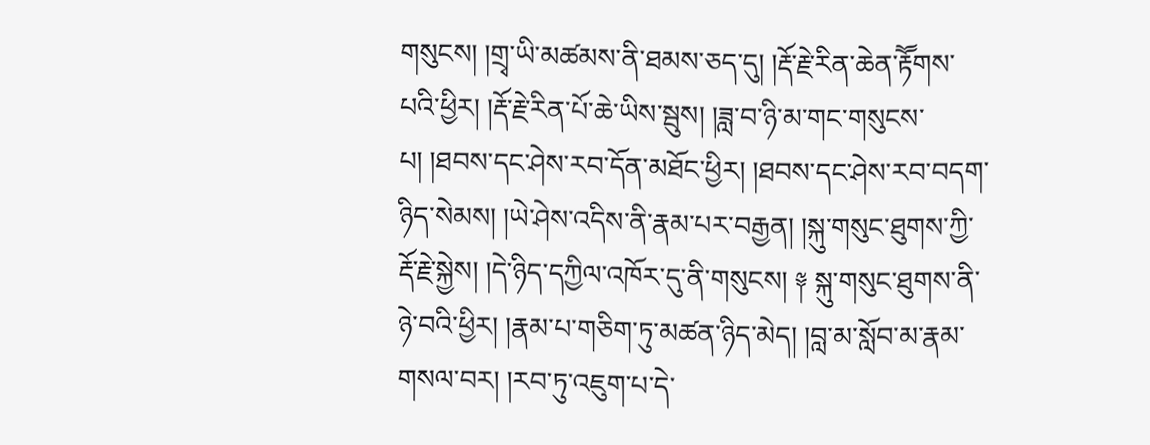གསུངས། །གྲྭ་ཡི་མཚམས་ནི་ཐམས་ཅད་དུ། །རྡོ་རྗེ་རིན་ཆེན་རྟཽགས་པའི་ཕྱིར། །རྡོ་རྗེ་རིན་པོ་ཆེ་ཡིས་སྦུས། །ཟླ་བ་ཉི་མ་གང་གསུངས་པ། །ཐབས་དང་ཤེས་རབ་དོན་མཐོང་ཕྱིར། །ཐབས་དང་ཤེས་རབ་བདག་ཉིད་སེམས། །ཡེ་ཤེས་འདིས་ནི་རྣམ་པར་བརྒྱན། །སྐུ་གསུང་ཐུགས་ཀྱི་རྡོ་རྗེ་སྐྱེས། །དེ་ཉིད་དཀྱིལ་འཁོར་དུ་ནི་གསུངས། ༈ སྐུ་གསུང་ཐུགས་ནི་ཉེ་བའི་ཕྱིར། །རྣམ་པ་གཅིག་ཏུ་མཚན་ཉིད་མེད། །བླ་མ་སློབ་མ་རྣམ་གསལ་བར། །རབ་ཏུ་འཇུག་པ་དེ་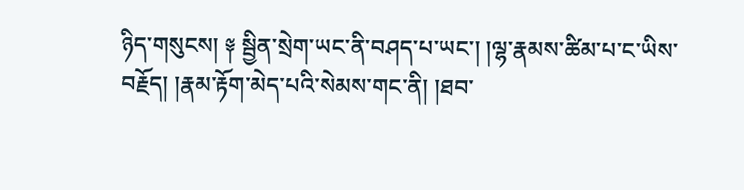ཉིད་གསུངས། ༈ སྦྱིན་སྲེག་ཡང་ནི་བཤད་པ་ཡང་། །ལྷ་རྣམས་ཚིམ་པ་ང་ཡིས་བརྗོད། །རྣམ་རྟོག་མེད་པའི་སེམས་གང་ནི། །ཐབ་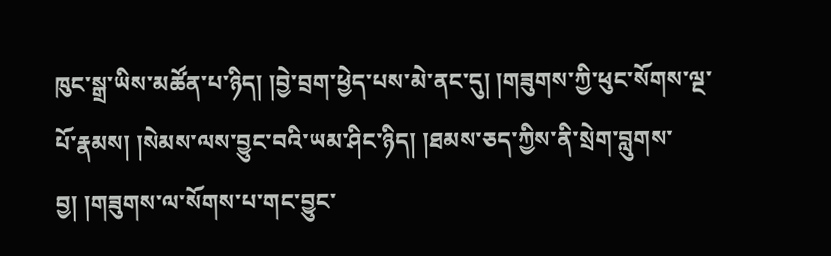ཁུང་སྒྲ་ཡིས་མཚོན་པ་ཉིད། །བྱེ་བྲག་ཕྱེད་པས་མེ་ནང་དུ། །གཟུགས་ཀྱི་ཕུང་སོགས་ལྔ་པོ་རྣམས། །སེམས་ལས་བྱུང་བའི་ཡམ་ཤིང་ཉིད། །ཐམས་ཅད་ཀྱིས་ནི་སྲེག་བླུགས་བྱ། །གཟུགས་ལ་སོགས་པ་གང་བྱུང་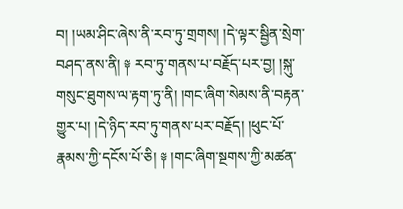བ། །ཡམ་ཤིང་ཞེས་ནི་རབ་ཏུ་གྲགས། །དེ་ལྟར་སྦྱིན་སྲེག་བཤད་ནས་ནི། ༈ རབ་ཏུ་གནས་པ་བརྗོད་པར་བྱ། །སྐུ་གསུང་ཐུགས་ལ་རྟག་ཏུ་ནི། །གང་ཞིག་སེམས་ནི་བརྟན་གྱུར་པ། །དེ་ཉིད་རབ་ཏུ་གནས་པར་བརྗོད། །ཕུང་པོ་རྣམས་ཀྱི་དངོས་པོ་ཅི། ༈ །གང་ཞིག་སྔགས་ཀྱི་མཚན་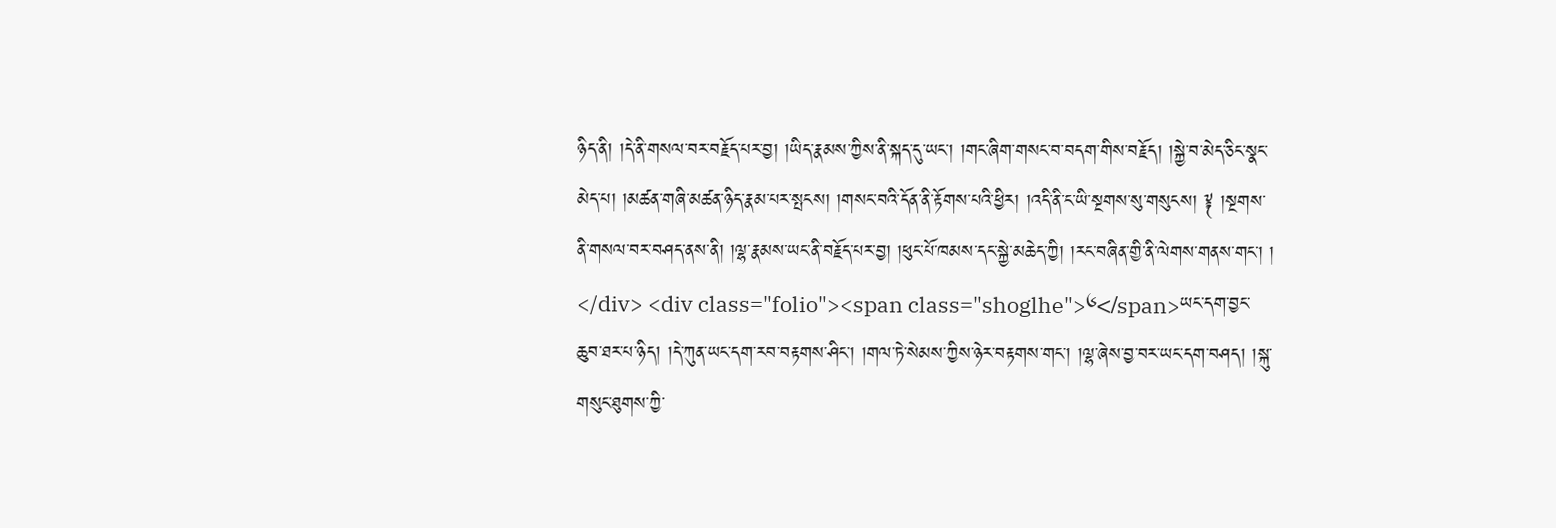ཉིད་ནི། །དེ་ནི་གསལ་བར་བརྗོད་པར་བྱ། །ཡིད་རྣམས་ཀྱིས་ནི་སྐད་དུ་ཡང་། །གང་ཞིག་གསང་བ་བདག་གིས་བརྗོད། །སྐྱེ་བ་མེད་ཅིང་སྣང་མེད་པ། །མཚན་གཞི་མཚན་ཉིད་རྣམ་པར་སྤངས། །གསང་བའི་དོན་ནི་རྟོགས་པའི་ཕྱིར། །འདི་ནི་ང་ཡི་སྔགས་སུ་གསུངས། ༈ །སྔགས་ནི་གསལ་བར་བཤད་ནས་ནི། །ལྷ་རྣམས་ཡང་ནི་བརྗོད་པར་བྱ། །ཕུང་པོ་ཁམས་དང་སྐྱེ་མཆེད་ཀྱི། །རང་བཞིན་གྱི་ནི་ལེགས་གནས་གང་། ། </div> <div class="folio"><span class="shoglhe">༦</span>ཡང་དག་བྱང་ཆུབ་ཐར་པ་ཉིད། །དེ་ཀུན་ཡང་དག་རབ་བརྟགས་ཤིང་། །གལ་ཏེ་སེམས་ཀྱིས་ཉེར་བརྟགས་གང་། །ལྷ་ཞེས་བྱ་བར་ཡང་དག་བཤད། །སྐུ་གསུང་ཐུགས་ཀྱི་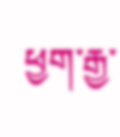ཕྱག་རྒྱ་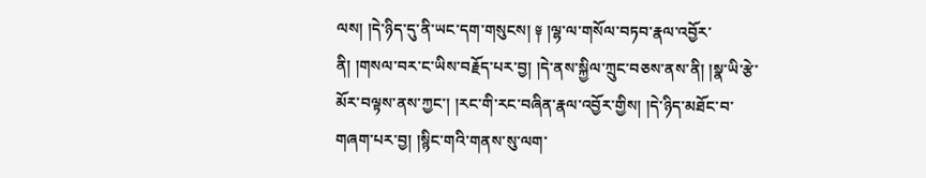ལས། །དེ་ཉིད་དུ་ནི་ཡང་དག་གསུངས། ༈ །ལྷ་ལ་གསོལ་བཏབ་རྣལ་འབྱོར་ནི། །གསལ་བར་ང་ཡིས་བརྗོད་པར་བྱ། །དེ་ནས་སྐྱིལ་ཀྲུང་བཅས་ནས་ནི། །སྣ་ཡི་རྩེ་མོར་བལྟས་ནས་ཀྱང་། །རང་གི་རང་བཞིན་རྣལ་འབྱོར་གྱིས། །དེ་ཉིད་མཐོང་བ་གཞག་པར་བྱ། །སྙིང་གའི་གནས་སུ་ལག་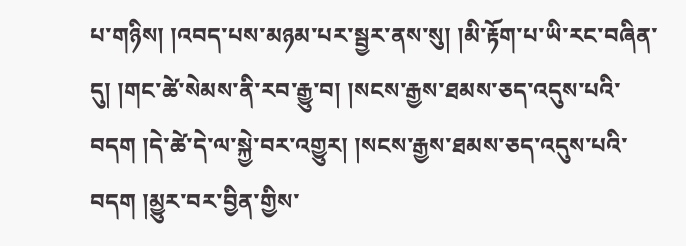པ་གཉིས། །འབད་པས་མཉམ་པར་སྦྱར་ནས་སུ། །མི་རྟོག་པ་ཡི་རང་བཞིན་དུ། །གང་ཚེ་སེམས་ནི་རབ་རྒྱུ་བ། །སངས་རྒྱས་ཐམས་ཅད་འདུས་པའི་བདག །དེ་ཚེ་དེ་ལ་སྐྱེ་བར་འགྱུར། །སངས་རྒྱས་ཐམས་ཅད་འདུས་པའི་བདག །མྱུར་བར་བྱིན་གྱིས་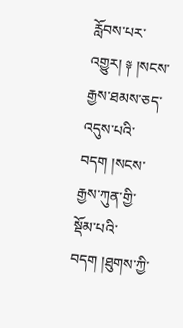རློབས་པར་འགྱུར། ༈ །སངས་རྒྱས་ཐམས་ཅད་འདུས་པའི་བདག །སངས་རྒྱས་ཀུན་གྱི་སྡོམ་པའི་བདག །ཐུགས་ཀྱི་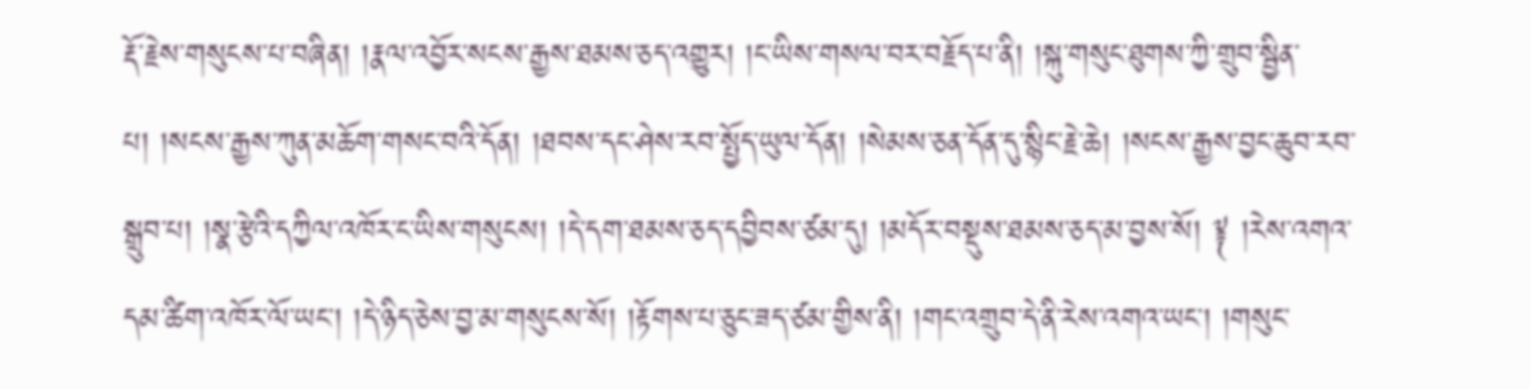རྡོ་རྗེས་གསུངས་པ་བཞིན། །རྣལ་འབྱོར་སངས་རྒྱས་ཐམས་ཅད་འགྱུར། །ང་ཡིས་གསལ་བར་བརྗོད་པ་ནི། །སྐུ་གསུང་ཐུགས་ཀྱི་གྲུབ་སྦྱིན་པ། །སངས་རྒྱས་ཀུན་མཆོག་གསང་བའི་དོན། །ཐབས་དང་ཤེས་རབ་སྤྱོད་ཡུལ་དོན། །སེམས་ཅན་དོན་དུ་སྙིང་རྗེ་ཆེ། །སངས་རྒྱས་བྱང་ཆུབ་རབ་སྒྲུབ་པ། །སྣ་རྩེའི་དཀྱིལ་འཁོར་ང་ཡིས་གསུངས། །དེ་དག་ཐམས་ཅད་དབྱིབས་ཙམ་དུ། །མདོར་བསྡུས་ཐམས་ཅད་མ་བྱས་སོ། ༈ །རེས་འགའ་དམ་ཚིག་འཁོར་ལོ་ཡང་། །དེ་ཉིད་ཅེས་བྱ་མ་གསུངས་སོ། །རྟོགས་པ་ཅུང་ཟད་ཙམ་གྱིས་ནི། །གང་འགྲུབ་དེ་ནི་རེས་འགའ་ཡང་། །གསུང་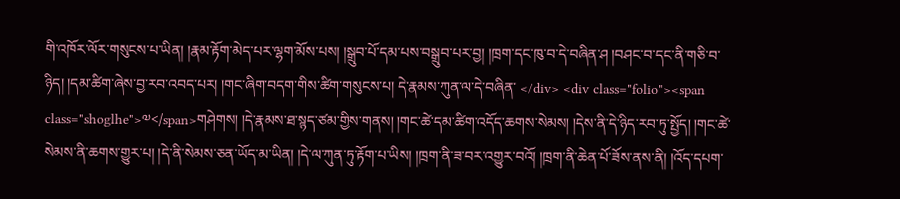གི་འཁོར་ལོར་གསུངས་པ་ཡིན། །རྣམ་རྟོག་མེད་པར་ལྷག་མོས་པས། །སྒྲུབ་པོ་དམ་པས་བསྒྲུབ་པར་བྱ། །ཁྲག་དང་ཁུ་བ་དེ་བཞིན་ཤ །བཤང་བ་དང་ནི་གཅི་བ་ཉིད། །དམ་ཚིག་ཞེས་བྱ་རབ་འབད་པར། །གང་ཞིག་བདག་གིས་ཚིག་གསུངས་པ། དེ་རྣམས་ཀུན་ལ་དེ་བཞིན་ </div> <div class="folio"><span class="shoglhe">༧</span>གཤེགས། །དེ་རྣམས་ཐ་སྙད་ཙམ་གྱིས་གནས། །གང་ཚེ་དམ་ཚིག་འདོད་ཆགས་སེམས། །དེས་ནི་དེ་ཉིད་རབ་ཏུ་སྤྱོད། །གང་ཚེ་སེམས་ནི་ཆགས་གྱུར་པ། །དེ་ནི་སེམས་ཅན་ཡོད་མ་ཡིན། །དེ་ལ་ཀུན་ཏུ་རྟོག་པ་ཡིས། །ཁྲག་ནི་ཟ་བར་འགྱུར་བའོ། །ཁྲག་ནི་ཆེན་པོ་ཟོས་ནས་ནི། །འོད་དཔག་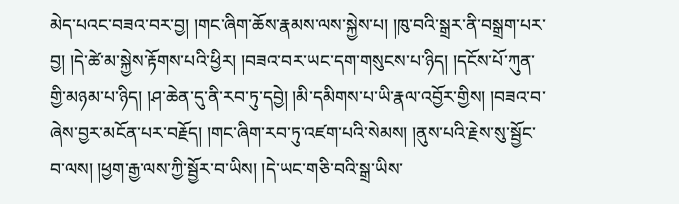མེད་པའང་བཟའ་བར་བྱ། །གང་ཞིག་ཆོས་རྣམས་ལས་སྐྱེས་པ། །ཁུ་བའི་སྒྲར་ནི་བསྒྲག་པར་བྱ། །དེ་ཚེ་མ་སྐྱེས་རྟོགས་པའི་ཕྱིར། །བཟའ་བར་ཡང་དག་གསུངས་པ་ཉིད། །དངོས་པོ་ཀུན་གྱི་མཉམ་པ་ཉིད། །ཤ་ཆེན་དུ་ནི་རབ་ཏུ་དབྱེ། །མི་དམིགས་པ་ཡི་རྣལ་འབྱོར་གྱིས། །བཟའ་བ་ཞེས་བྱར་མངོན་པར་བརྗོད། །གང་ཞིག་རབ་ཏུ་འཛག་པའི་སེམས། །ནུས་པའི་རྗེས་སུ་སྦྱོང་བ་ལས། །ཕྱག་རྒྱ་ལས་ཀྱི་སྦྱོར་བ་ཡིས། །དེ་ཡང་གཅི་བའི་སྒྲ་ཡིས་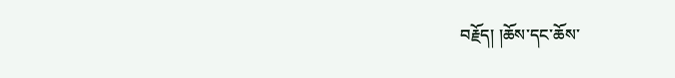བརྗོད། །ཆོས་དང་ཆོས་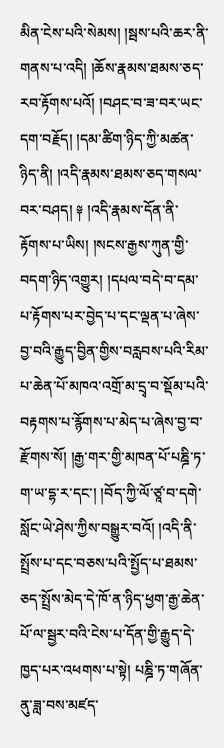མིན་ངེས་པའི་སེམས། །སྦས་པའི་ཆར་ནི་གནས་པ་འདི། །ཆོས་རྣམས་ཐམས་ཅད་རབ་རྟོགས་པའོ། །བཤང་བ་ཟ་བར་ཡང་དག་བརྗོད། །དམ་ཚིག་ཉིད་ཀྱི་མཚན་ཉིད་ནི། །འདི་རྣམས་ཐམས་ཅད་གསལ་བར་བཤད། ༈ །འདི་རྣམས་དོན་ནི་རྟོགས་པ་ཡིས། །སངས་རྒྱས་ཀུན་གྱི་བདག་ཉིད་འགྱུར། །དཔལ་བདེ་བ་དམ་པ་རྟོགས་པར་བྱེད་པ་དང་ལྡན་པ་ཞེས་བྱ་བའི་རྒྱུད་བྱིན་གྱིས་བརླབས་པའི་རིམ་པ་ཆེན་པོ་མཁའ་འགྲོ་མ་དྲྭ་བ་སྡོམ་པའི་བརྟགས་པ་རྙོགས་པ་མེད་པ་ཞེས་བྱ་བ་རྫོགས་སོ། །རྒྱ་གར་གྱི་མཁན་པོ་པཎྜི་ཏ་ག་ཡ་དྷ་ར་དང་། །བོད་ཀྱི་ལོ་ཙཱ་བ་དགེ་སློང་ཡེ་ཤེས་ཀྱིས་བསྒྱུར་བའོ། །འདི་ནི་སྤྲོས་པ་དང་བཅས་པའི་སྤྱོད་པ་ཐམས་ཅད་སྤྲོས་མེད་དེ་ཁོ་ན་ཉིད་ཕྱག་རྒྱ་ཆེན་པོ་ལ་སྦྱར་བའི་ངེས་པ་དོན་གྱི་རྒྱུད་དེ་ཁྱད་པར་འཕགས་པ་སྟེ། པཎྜི་ཏ་གཞོན་ནུ་ཟླ་བས་མཛད་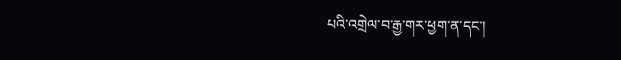པའི་འགྲེལ་བ་རྒྱ་གར་ཕྱག་ན་དང་།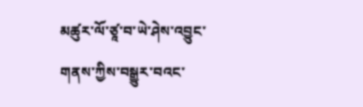མཚུར་ལོ་ཙཱ་བ་ཡེ་ཤེས་འབྱུང་གནས་ཀྱིས་བསྒྱུར་བའང་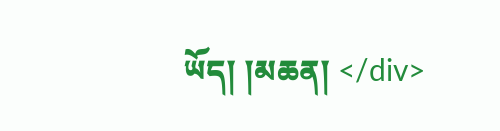ཡོད། །མཆན། </div>